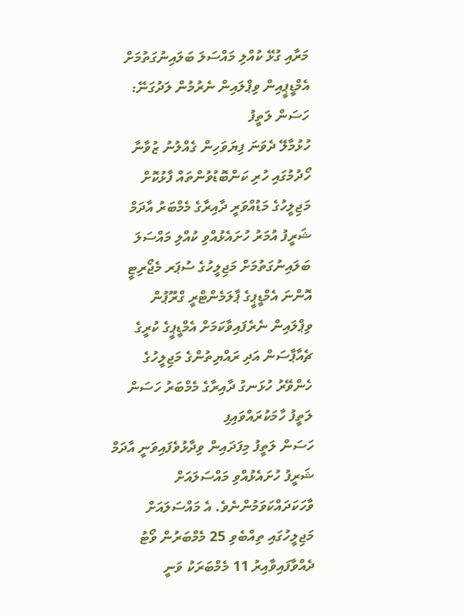މަރާއި ގުޅޭ ކުއްލި މައްސަލަ ބަލައިނުގަތުމަށް އެމްޑީޕީއިން ވިޕްލައިން ނެރުމުން ލަދުގަނޭ: ހަސަން ލަތީފު
ހުޅުމާލޭ ދެވަނަ ފިޔަވަހިން ގެއްލުނު ޒުވާނާ ހޯދުމުގައި ހުރި ކަންބޮޑުވުންތައް ފާޅުކޮށް މަޖިލީހުގެ މަޑުއްވަރީ ދާއިރާގެ މެމްބަރު އާދަމް ޝަރީފު އުމަރު ހުށައެޅުއްވި ކުއްލި މައްސަލަ ބަލައިނުގަތުމަށް މަޖިލީހުގެ ސުޕަރ މެޖޯރިޓީ އޮންނަ އެމްޑީޕީގެ ޕާލަމެންޓްރީ ގްރޫޕުން ވިޕްލައިން ނެރެފައިވާކަމަށް އެމްޑީޕީގެ ކުރީގެ ޗެއާޕާސަން އަދި ރައްޔިތުންގެ މަޖިލީހުގެ ހެންވޭރު ހުޅަނގު ދާއިރާގެ މެމްބަރު ހަސަން ލަތީފު ހާމަކުރައްވައިފި
ހަސަން ލަތީފު މިފަދައިން ވިދާޅުވެފައިވަނީ އާދަމް ޝަރީފު ހުށައެޅުއްވި މައްސަލައަށް ވާހަކަދައްކަވަމުންނެވެ. އެ މައްސަލައަށް މަޖިލީހުގައި ތިއްބެވި 25 މެމްބަރުން ވޯޓު ދެއްވާފައިވާއިރު 11 މެމްބަރަކު ވަނީ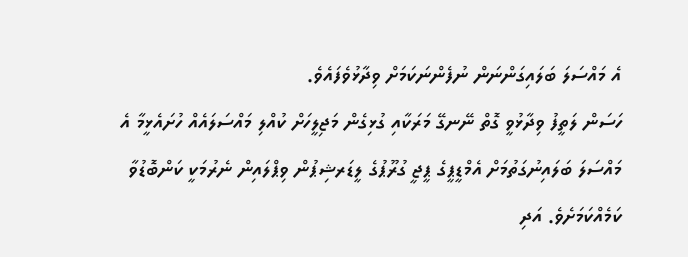އެ މައްސަލަ ބަލައިގަންނަން ނުފެންނަކަމަށް ވިދާޅުވެފައެވެ.
ހަސަން ލަތީފު ވިދާޅުވީ ގޮތް ނޭނގޭ މަރަކާއި ގުޅިގެން މަޖިލީހަށް ކުއްލި މައްސަލައެއް ހުށައެޅީމާ އެ މައްސަލަ ބަލައިނުގަތުމަށް އެމްޑީޕީގެ ޕީޖީ ގުރޫޕުގެ ލީޑަރޝިޕުން ވިޕްލައިން ނެރުމަކީ ކަންބޮޑުވާ ކަމެއްކަމަށެވެ. އަދި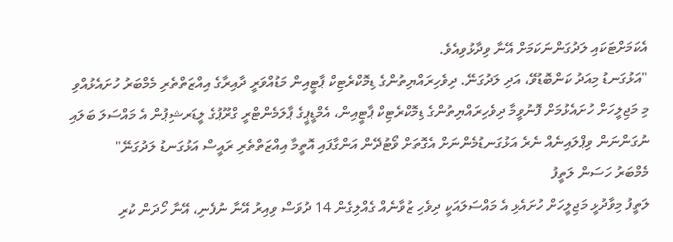އެކަމަށްޓަކައި ލަދުގަންނަކަމަށް އޭނާ ވިދާޅުވިއެވެ.
"އަޅުގަނޑު މިއަދު ކަންބޮޑުވޭ، އަދި ލަދުގަނޭ. ދިވެހިރައްޔިތުންގެ ޑިމޮކްރެޓިކް ޕާޓީއިން މަޑުއްވަރީ ދާއިރާގެ އިއްޒަތްތެރި މެމްބަރު ހުށައެޅުއްވި މި މަޖިލީހަށް ހުށައެޅުމަށް ފޮނުވީމާ ދިވެހިރައްޔިތުންގެ ޑިމޮކްރެޓިކް ޕާޓީއިން، އެމްޑީޕީގެ ޕާލަމެންޓްރީ ގްރޫޕުގެ ލީޑަރޝިޕުން އެ މައްސަލަ ބަލައި ނުގަންނަން ވިޕްލައިނެއް ނެރެ އަޅުގަނޑުމެންނަށް އެގޮތަށް ވޯޓުދޭން އަންގާފައި އޮތީމާ އިއްޒަތްތެރި ރައީސް އަޅުގަނޑު ލަދުގަނޭ"
މެމްބަރު ހަސަން ލަތީފު
ލަތީފު މިވާދުޅީ މަޖިލީހަށް ހުށައެޅި އެ މައްސަލައަކީ ދިވެހި ޒުވާނެއް ގެއްލިގެން 14 ދުވަސް ވިއިރު އޭނާ ނުފެނި، އޭނާ ހޯދަން ކުރި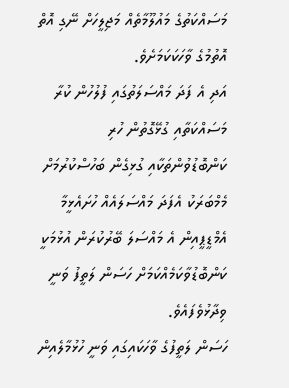މަސައްކަތުގެ މައުލޫމާތެއް މަޖިލީހަށް ނޭގި އޮތް އޮތުމުގެ ވާހަކަކަމަށެވެ.
އަދި އެ ފަދަ މައްސަލަތުގައި ފުލުހުން ކުރާ މަސައްކަތާއި ގުޅޭގޮތުން ހުރި ކަންބޮޑުވުންތަކާއި ގުޅިގެން ބަހުސްކުރުމަށް މެމްބަރަކު އެފަދަ މައްސަލައެއް ހުށައެޅީމާ އެމްޑީޕީއިން އެ މައްސަލަ ބޭރުކުރަން އުޅުމަކީ ކަންބޮޑުވާކަމެއްކަމަށް ހަސަން ލަތީފު ވަނީ ވިދާޅުވެފައެވެ.
ހަސަން ލަތީފުގެ ވާހަކައިގައި ވަނީ ހުޅުމާލެއިން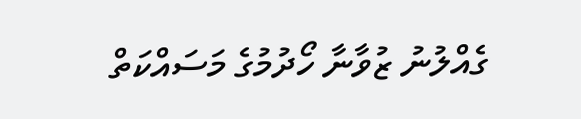ގެއްލުނު ޒުވާނާ ހޯދުމުގެ މަސައްކަތް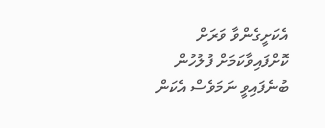އެކަށީގެންވާ ވަރަށް ކޮށްފައިވާކަމަށް ފުލުހުން ބުނެފައިވީ ނަމަވެސް އެކަން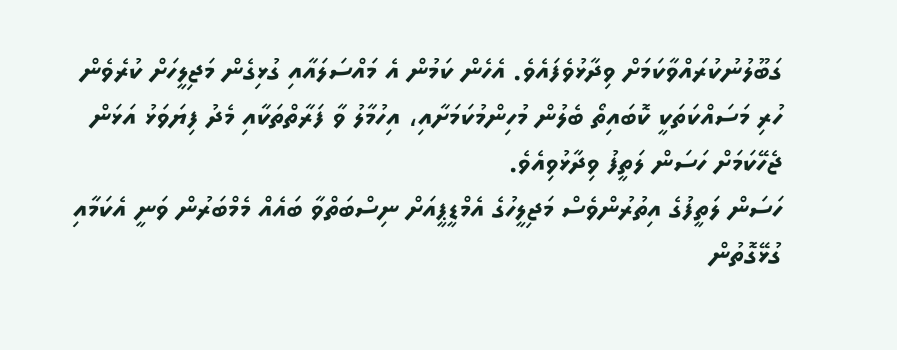ގަބޫލުނުކުރައްވާކަމަށް ވިދާޅުވެފައެވެ. އެހެން ކަމުން އެ މައްސަލައާއި ގުޅިގެން މަޖިލީހަށް ކުރެވެން ހުރި މަސައްކަތަކީ ކޮބައިތޯ ބެލުން މުހިންމުކަމަށާއި، އިހުމާލު ވާ ފަރާތްތަކާއި މެދު ފިޔަވަޅު އަޅަން ޖެހޭކަމަށް ހަސަން ލަތީފު ވިދާޅުވިއެވެ.
ހަސަން ލަތީފުގެ އިތުރުންވެސް މަޖިލީހުގެ އެމްޑީޕީއަށް ނިސްބަތްވާ ބައެއް މެމްބަރުން ވަނީ އެކަމާއި ގުޅޭގޮތުން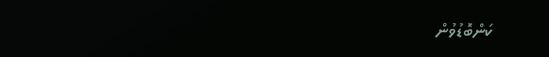ކަންބޮޑުވުން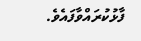ފާޅުކުރައްވާފައެވެ.